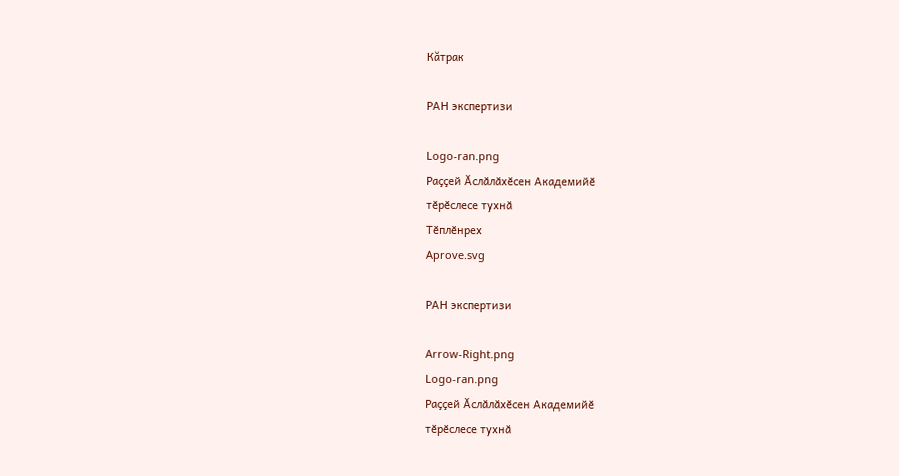Кăтрак

РАН экспертизи

Logo-ran.png
Раҫҫей Ӑслӑлӑхӗсен Академийӗ
тӗрӗслесе тухнӑ
Тӗплӗнрех
Aprove.svg

РАН экспертизи

Arrow-Right.png
Logo-ran.png
Раҫҫей Ӑслӑлӑхӗсен Академийӗ
тӗрӗслесе тухнӑ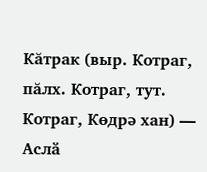Кăтрак (выр. Котраг, пăлх. Котраг, тут. Котраг, Көдрә хан) — Аслӑ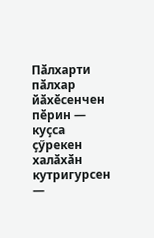Пӑлхарти пӑлхар йӑхӗсенчен пӗрин — куҫса ҫӳрекен халӑхӑн кутригурсен —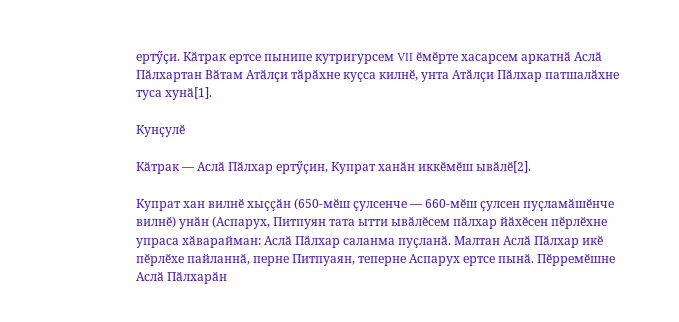ертӳҫи. Кӑтрак ертсе пынипе кутригурсем VII ӗмӗрте хасарсем аркатнӑ Аслӑ Пӑлхартан Вӑтам Атӑлҫи тӑрӑхне куҫса килнӗ, унта Атӑлҫи Пӑлхар патшалӑхне туса хунӑ[1].

Кунҫулӗ

Кӑтрак — Аслӑ Пӑлхар ертӳҫин, Купрат ханӑн иккӗмӗш ывӑлӗ[2].

Купрат хан вилнӗ хыҫҫӑн (650-мӗш ҫулсенче — 660-мӗш ҫулсен пуҫламӑшӗнче вилнӗ) унӑн (Аспарух, Питпуян тата ытти ывӑлӗсем пӑлхар йӑхӗсен пӗрлӗхне упраса хӑварайман: Аслӑ Пӑлхар саланма пуҫланӑ. Малтан Аслӑ Пӑлхар икӗ пӗрлӗхе пайланнӑ, перне Питпуаян, теперне Аспарух ертсе пынӑ. Пӗрремӗшне Аслӑ Пӑлхарӑн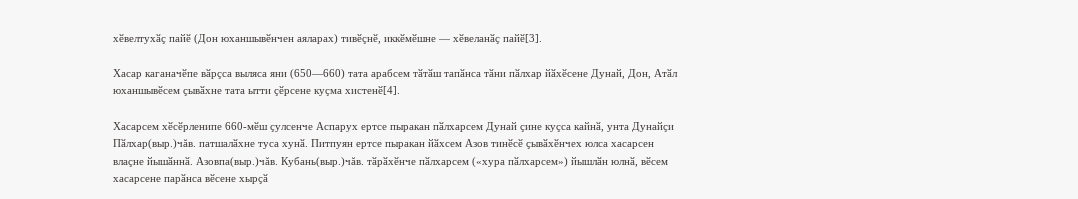хӗвелтухӑҫ пайӗ (Дон юханшывӗнчен аяларах) тивӗҫнӗ, иккӗмӗшне — хӗвеланӑҫ пайӗ[3].

Хасар каганачӗпе вӑрҫса выляса яни (650—660) тата арабсем тӑтӑш тапӑнса тӑни пӑлхар йӑхӗсене Дунай, Дон, Атӑл юханшывӗсем ҫывӑхне тата ытти ҫӗрсене куҫма хистенӗ[4].

Хасарсем хӗсӗрленипе 660-мӗш ҫулсенче Аспарух ертсе пыракан пӑлхарсем Дунай ҫине куҫса кайнӑ, унта Дунайҫи Пӑлхар(выр.)чăв. патшалӑхне туса хунӑ. Питпуян ертсе пыракан йӑхсем Азов тинӗсӗ ҫывӑхӗнчех юлса хасарсен влаҫне йышӑннӑ. Азовпа(выр.)чăв. Кубань(выр.)чăв. тӑрӑхӗнче пӑлхарсем («хура пӑлхарсем») йышлӑн юлнӑ, вӗсем хасарсене парӑнса вӗсене хырҫӑ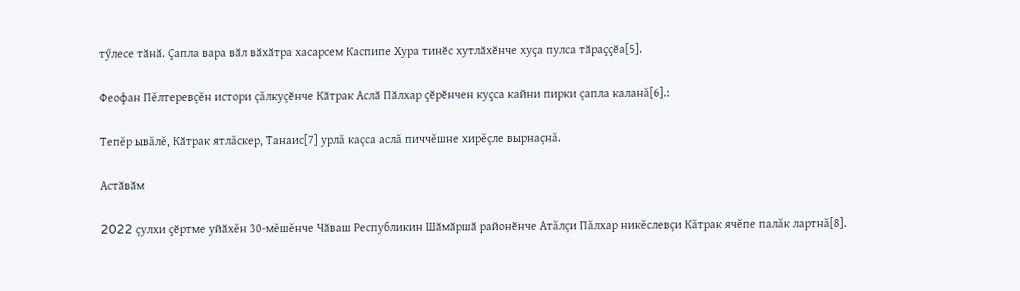тӳлесе тӑнӑ. Ҫапла вара вӑл вӑхӑтра хасарсем Каспипе Хура тинӗс хутлӑхӗнче хуҫа пулса тӑраҫҫӗа[5].

Феофан Пĕлтеревçĕн истори çăлкуçӗнче Кӑтрак Аслӑ Пӑлхар ҫӗрӗнчен куҫса кайни пирки çапла каланă[6].:

Тепĕр ывăлĕ, Кӑтрак ятлăскер, Танаис[7] урлă каçса аслă пиччĕшне хирĕçле вырнаçнă.

Астӑвӑм

2022 çулхи ҫӗртме уйӑхĕн 30-мĕшĕнче Чӑваш Республикин Шӑмӑршӑ районӗнче Атăлçи Пăлхар никĕслевçи Кăтрак ячĕпе палăк лартнă[8].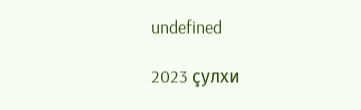undefined

2023 çулхи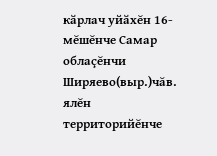кӑрлач уйӑхĕн 16-мĕшĕнче Самар облаçĕнчи Ширяево(выр.)чăв. ялĕн территорийĕнче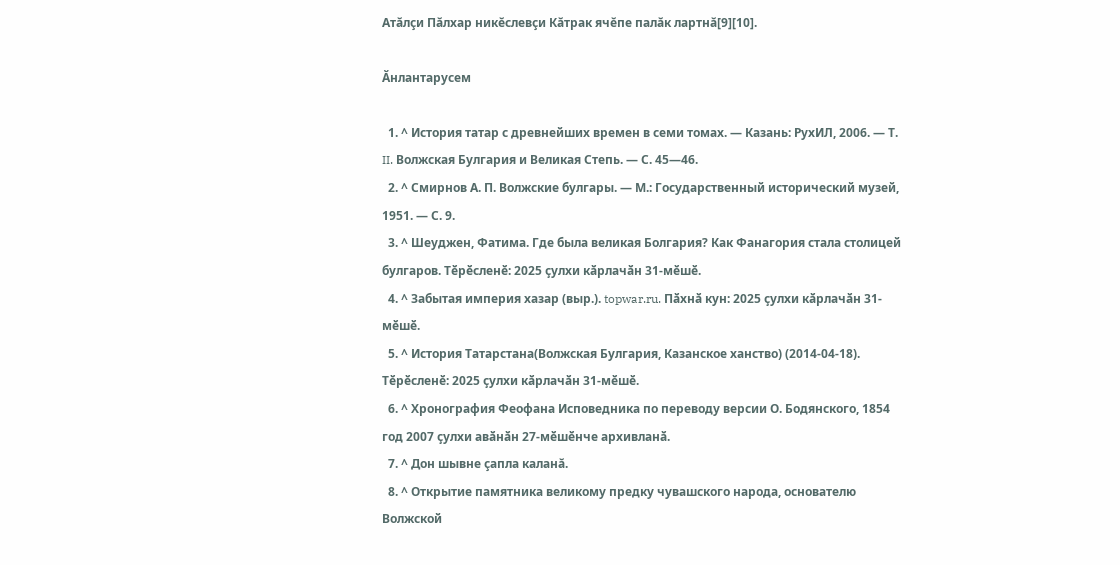Атăлçи Пăлхар никĕслевçи Кăтрак ячĕпе палăк лартнă[9][10].

Ӑнлантарусем

  1. ^ История татар с древнейших времен в семи томах. — Казань: РухИЛ, 2006. — Т. II. Волжская Булгария и Великая Степь. — С. 45—46.
  2. ^ Смирнов А. П. Волжские булгары. — М.: Государственный исторический музей, 1951. — С. 9.
  3. ^ Шеуджен, Фатима. Где была великая Болгария? Как Фанагория стала столицей булгаров. Тӗрӗсленӗ: 2025 ҫулхи кӑрлачӑн 31-мӗшӗ.
  4. ^ Забытая империя хазар (выр.). topwar.ru. Пӑхнӑ кун: 2025 ҫулхи кӑрлачӑн 31-мӗшӗ.
  5. ^ История Татарстана(Волжская Булгария, Казанское ханство) (2014-04-18). Тӗрӗсленӗ: 2025 ҫулхи кӑрлачӑн 31-мӗшӗ.
  6. ^ Хронография Феофана Исповедника по переводу версии О. Бодянского, 1854 год 2007 ҫулхи авӑнӑн 27-мӗшӗнче архивланӑ.
  7. ^ Дон шывне çапла каланă.
  8. ^ Открытие памятника великому предку чувашского народа, основателю Волжской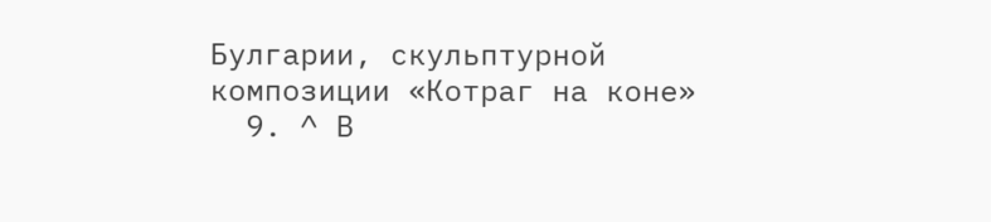Булгарии, скульптурной композиции «Котраг на коне»
  9. ^ В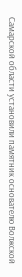Самарской области установили памятник основателю Волжской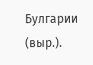Булгарии (выр.).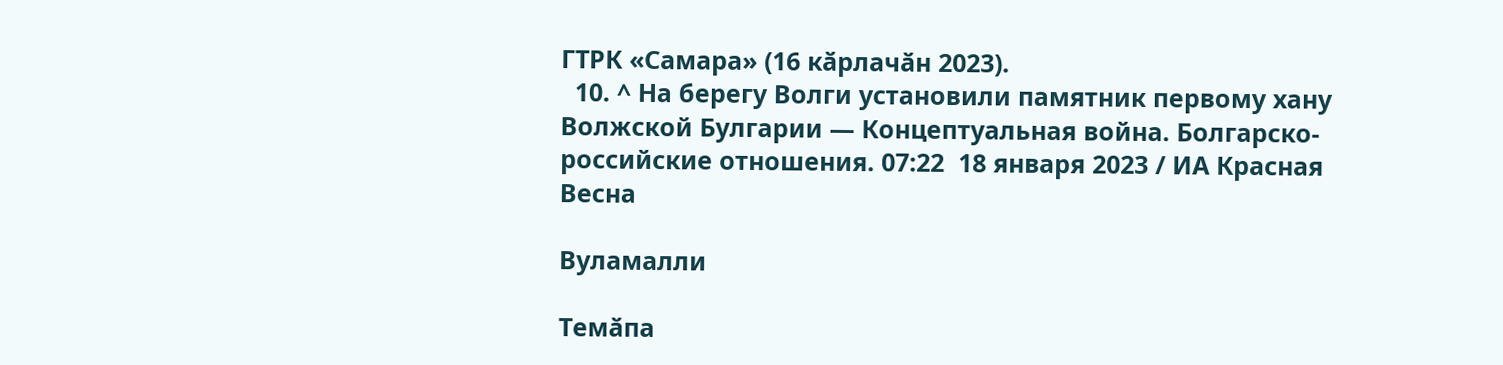ГТРК «Самара» (16 кӑрлачӑн 2023).
  10. ^ На берегу Волги установили памятник первому хану Волжской Булгарии — Концептуальная война. Болгарско-российские отношения. 07:22  18 января 2023 / ИА Красная Весна

Вуламалли

Темӑпа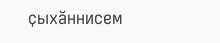ҫыхӑннисем